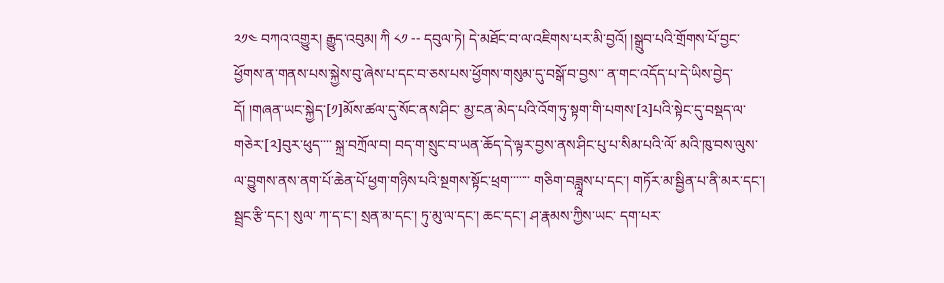༢༡༤ བཀའ་འགྱུར། རྒྱུད་འབུམ། ཀི ༨༡ -- དབུལ་ཏེ། དེ་མཐོང་བ་ལ་འཇིགས་པར་མི་བྱའོ། །སྒྲུབ་པའི་གྲོགས་པོ་བྱང་ ཕྱོགས་ན་གནས་པས་སྐྱེས་བུ་ཞེས་པ་དང་བ་ཅས་པས་ཕྱོགས་གསུམ་དུ་བསྒོ་བ་བྱས་་ ན་གང་འདོད་པ་དེ་ཡིས་བྱེད་དོ། །གཞན་ཡང་སྐྱེད་[༡]མོས་ཚལ་དུ་སོང་ནས་ཤིང་ མྱ་ངན་མེད་པའི་འོག་ཏུ་སྟག་གི་པགས་[༢]པའི་སྟེང་དུ་བསྡད་ལ་གཅེར་[༢]བུར་ཕུད་་་་ སྐྲ་བཀྲོལ་བ། བད་ག་སྲུང་བ་ཡན་ཆོད་དེ་ལྟར་བྱས་ནས་ཤིང་པུ་པ་སིམ་པའི་ལོ་ མའི་ཁུ་བས་ལུས་ལ་བྱུགས་ནས་ནག་པོ་ཆེན་པོ་ཕྱག་གཉིས་པའི་སྔགས་སྟོང་ཕྲག་་་་་་་ གཅིག་བཟླཱས་པ་དང་། གཏོར་མ་སྦྱིན་པ་ནི་མར་དང་། སྦྲང་རྩི་དང་། སུལ་ ཀ་ད་ང་། སྲན་མ་དང་། ཏུ་མུ་ལ་དང་། ཆང་དང་། ཤ་རྣམས་ཀྱིས་ཡང་ དག་པར་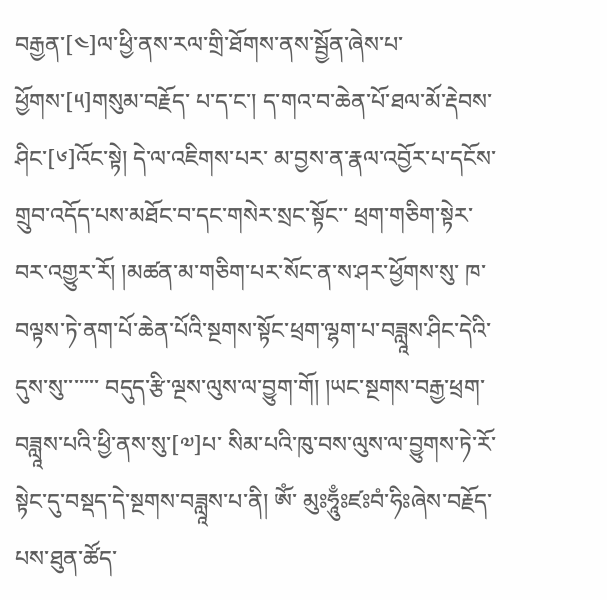བརྒྱན་[༤]ལ་ཕྱི་ནས་རལ་གྲི་ཐོགས་ནས་སྦྱོན་ཞེས་པ་ཕྱོགས་[༥]གསུམ་བརྗོད་ པ་ད་ང་། ད་གའ་བ་ཆེན་པོ་ཐལ་མོ་རྡེབས་ཤིང་[༦]འོང་སྟེ། དེ་ལ་འཇིགས་པར་ མ་བྱས་ན་རྣལ་འབྱོར་པ་དངོས་གྲུབ་འདོད་པས་མཐོང་བ་དང་གསེར་སྲང་སྟོང་་ ཕྲག་གཅིག་སྟེར་བར་འགྱུར་རོ། །མཚན་མ་གཅིག་པར་སོང་ན་ས་ཤར་ཕྱོགས་སུ་ ཁ་བལྟས་ཏེ་ནག་པོ་ཆེན་པོའི་སྔགས་སྟོང་ཕྲག་ལྷག་པ་བཟླཱས་ཤིང་དེའི་དུས་སུ་་་་་་་ བདུད་རྩི་ལྔས་ལུས་ལ་བྱུག་གོ། །ཡང་སྔགས་བརྒྱ་ཕྲག་བཟླཱས་པའི་ཕྱི་ནས་སུ་[༧]པ་ སིམ་པའི་ཁུ་བས་ལུས་ལ་བྱུགས་ཏེ་རོ་སྟེང་དུ་བསྡད་དེ་སྔགས་བཟླཱས་པ་ནི། ཨོཾ་ མུཿཧཱུྃཿཛཿབཾ་ཧིཿཞེས་བརྗོད་པས་ཐུན་ཚོད་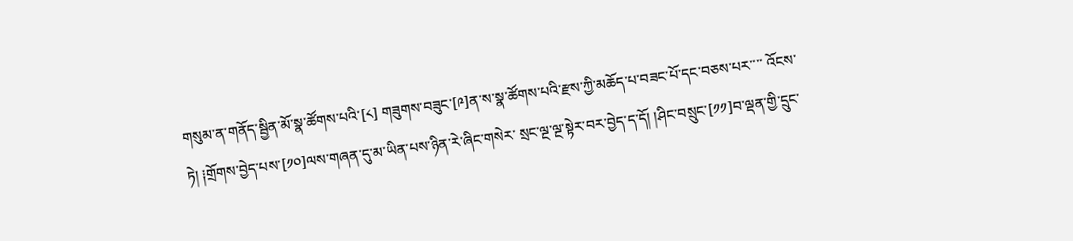གསུམ་ན་གནོད་སྦྱིན་མོ་སྣ་ཚོགས་པའི་[༨] གཟུགས་བཟུང་[༩]ན་ས་སྣ་ཚོགས་པའི་རྫས་ཀྱི་མཆོད་པ་བཟང་པོ་དང་བཅས་པར་་་་ འོངས་ཏེ། ༐གྲོགས་བྱེད་པས་[༡༠]ལས་གཞན་དུ་མ་ཡིན་པས་ཉིན་རེ་ཞིང་གསེར་ སྲང་ལྔ་ལྔ་སྟེར་བར་བྱེད་ད་དོ། །ཤིང་བསྲུང་[༡༡]བ་ལྡན་གྱི་དྲུང་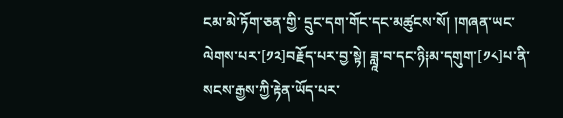ངམ་མེ་ཏོག་ཅན་གྱི་ དྲུང་དག་གོང་དང་མཚུངས་སོ། །གཞན་ཡང་ལེགས་པར་[༡༢]བརྗོད་པར་བྱ་སྟེ། ཟླཱ་བ་དང་ཉི༐མ་དགུག་[༡༨]པ་ནི་སངས་རྒྱས་ཀྱི་རྟེན་ཡོད་པར་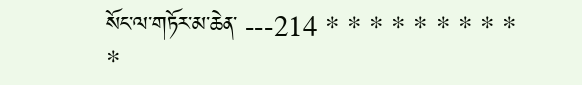སོང་ལ་གཏོར་མ་ཆེན་ ---214 * * * * * * * * * *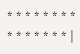* * * * * * * * * * * * * * * |